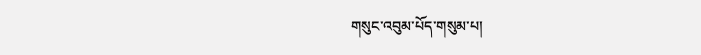གསུང་འབུམ་པོད་གསུམ་པ།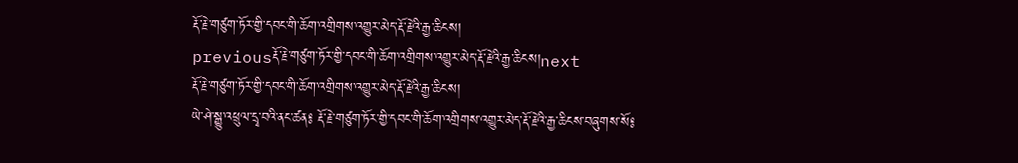རྡོ་རྗེ་གཙུག་ཏོར་གྱི་དབང་གི་ཆོག་འགྲིགས་འགྱུར་མེད་རྡོ་རྗེའི་རྒྱ་ཆིངས།
previousརྡོ་རྗེ་གཙུག་ཏོར་གྱི་དབང་གི་ཆོག་འགྲིགས་འགྱུར་མེད་རྡོ་རྗེའི་རྒྱ་ཆིངས།next
རྡོ་རྗེ་གཙུག་ཏོར་གྱི་དབང་གི་ཆོག་འགྲིགས་འགྱུར་མེད་རྡོ་རྗེའི་རྒྱ་ཆིངས།
ཡེ་ཤེ་སྒྱུ་འཕྲུལ་དྲྭ་བའི་ནང་ཚན༔ རྡོ་རྗེ་གཙུག་ཏོར་གྱི་དབང་གི་ཆོག་འགྲིགས་འགྱུར་མེད་རྡོ་རྗེའི་རྒྱ་ཆིངས་བཞུགས་སོ༔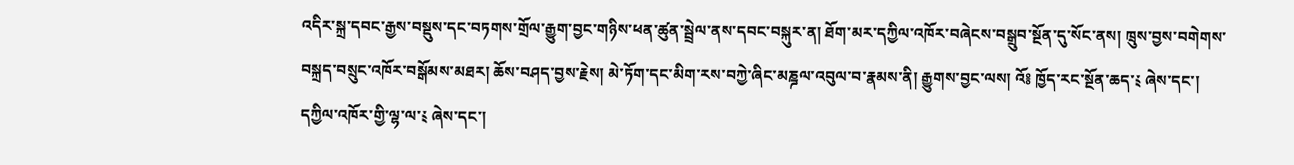འདིར་སྐྲ་དབང་རྒྱས་བསྡུས་དང་བཏགས་གྲོལ་རྒྱུག་བྱང་གཉིས་ཕན་ཚུན་སྦྲེལ་ནས་དབང་བསྐུར་ན། ཐོག་མར་དཀྱིལ་འཁོར་བཞེངས་བསྒྲུབ་སྔོན་དུ་སོང་ནས། ཁྲུས་བྱས་བགེགས་བསྐྲད་བསྲུང་འཁོར་བསྒོམས་མཐར། ཆོས་བཤད་བྱས་རྗེས། མེ་ཏོག་དང་མིག་རས་བཀྱེ་ཞིང་མཎྜལ་འབུལ་བ་རྣམས་ནི། རྒྱུགས་བྱང་ལས། འོ༔ ཁྱོད་རང་སྔོན་ཆད་༴ ཞེས་དང་། དཀྱིལ་འཁོར་གྱི་ལྷ་ལ་༴ ཞེས་དང་།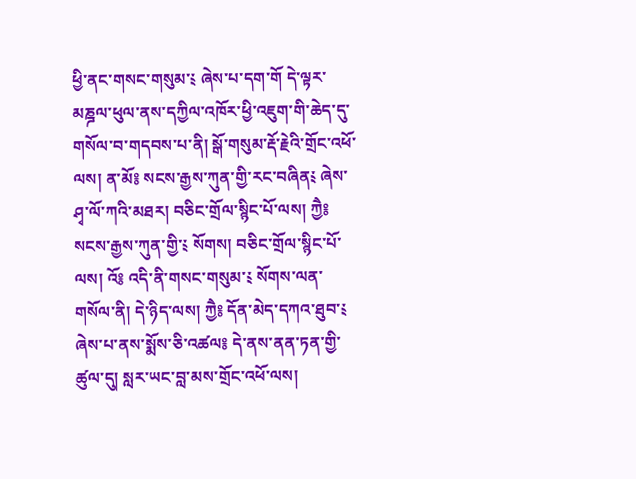ཕྱི་ནང་གསང་གསུམ་༴ ཞེས་པ་དག་གོ དེ་ལྟར་མཎྜལ་ཕུལ་ནས་དཀྱིལ་འཁོར་ཕྱི་འཇུག་གི་ཆེད་དུ་གསོལ་བ་གདབས་པ་ནི། སྒོ་གསུམ་རྡོ་རྗེའི་གྲོང་འཕོ་ལས། ན་མོ༔ སངས་རྒྱས་ཀུན་གྱི་རང་བཞིན༴ ཞེས་ཤྭ་ལོ་ཀའི་མཐར། བཅིང་གྲོལ་སྙིང་པོ་ལས། ཀྱཻ༔ སངས་རྒྱས་ཀུན་གྱི་༴ སོགས། བཅིང་གྲོལ་སྙིང་པོ་ལས། འོ༔ འདི་ནི་གསང་གསུམ་༴ སོགས་ལན་གསོལ་ནི། དེ་ཉིད་ལས། ཀྱཻ༔ དོན་མེད་དཀའ་ཐུབ་༴ ཞེས་པ་ནས་སྨོས་ཅི་འཚལ༔ དེ་ནས་ནན་ཏན་གྱི་ཚུལ་དུ། སླར་ཡང་བླ་མས་གྲོང་འཕོ་ལས།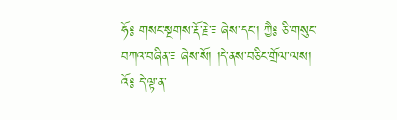ཧོ༔ གསང་སྔགས་རྡོ་རྗེ་༴ ཞེས་དང་། ཀྱཻ༔ ཅི་གསུང་བཀའ་བཞིན་༴ ཞེས་སོ། །དེ་ནས་བཅིང་གྲོལ་ལས། འོ༔ དེ་ལྟ་ན་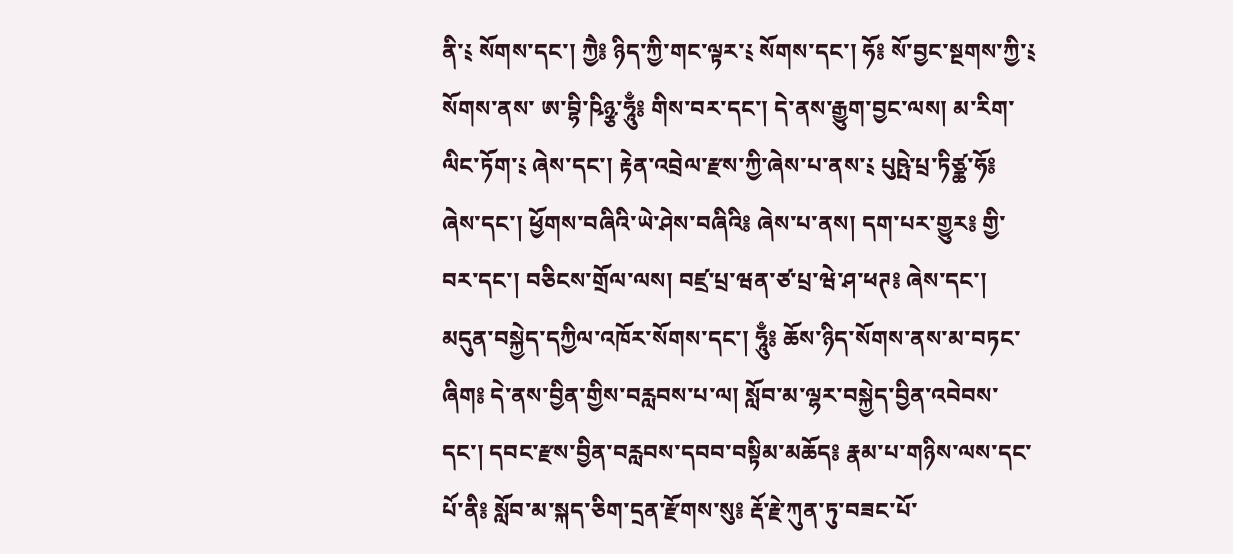ནི་༴ སོགས་དང་། ཀྱཻ༔ ཉིད་ཀྱི་གང་ལྟར་༴ སོགས་དང་། ཧོ༔ སོ་བྱང་སྔགས་ཀྱི་༴ སོགས་ནས་ ཨ་བྷི་ཥིཉྩ་ཧཱུྃ༔ གིས་བར་དང་། དེ་ནས་རྒྱུག་བྱང་ལས། མ་རིག་ལིང་ཏོག་༴ ཞེས་དང་། རྟེན་འབྲེལ་རྫས་ཀྱི་ཞེས་པ་ནས་༴ པུཥྤེ་པྲ་ཏིཙྪ་ཧོ༔ ཞེས་དང་། ཕྱོགས་བཞིའི་ཡེ་ཤེས་བཞིའི༔ ཞེས་པ་ནས། དག་པར་གྱུར༔ གྱི་བར་དང་། བཅིངས་གྲོལ་ལས། བཛྲ་པྲ་ཝན་ཙ་པྲ་ཝེ་ཤ་ཕཊ༔ ཞེས་དང་། མདུན་བསྐྱེད་དཀྱིལ་འཁོར་སོགས་དང་། ཧཱུྃ༔ ཆོས་ཉིད་སོགས་ནས་མ་བཏང་ཞིག༔ དེ་ནས་བྱིན་གྱིས་བརླབས་པ་ལ། སློབ་མ་ལྷར་བསྐྱེད་བྱིན་འབེབས་དང་། དབང་རྫས་བྱིན་བརླབས་དབབ་བསྟིམ་མཆོད༔ རྣམ་པ་གཉིས་ལས་དང་པོ་ནི༔ སློབ་མ་སྐད་ཅིག་དྲན་རྫོགས་སུ༔ རྡོ་རྗེ་ཀུན་ཏུ་བཟང་པོ་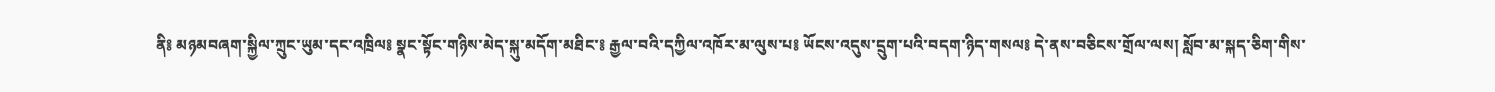ནི༔ མཉམབཞག་སྐྱིལ་ཀྲུང་ཡུམ་དང་འཁྲིལ༔ སྣང་སྟོང་གཉིས་མེད་སྐུ་མདོག་མཐིང་༔ རྒྱལ་བའི་དཀྱིལ་འཁོར་མ་ལུས་པ༔ ཡོངས་འདུས་དྲུག་པའི་བདག་ཉིད་གསལ༔ དེ་ནས་བཅིངས་གྲོལ་ལས། སློབ་མ་སྐད་ཅིག་གིས་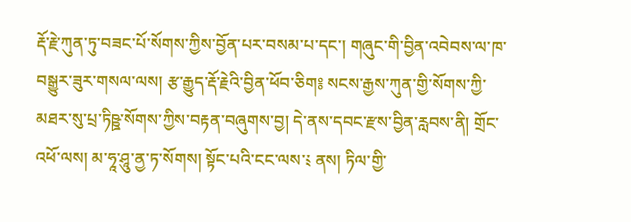རྡོ་རྗེ་ཀུན་ཏུ་བཟང་པོ་སོགས་ཀྱིས་བྱོན་པར་བསམ་པ་དང་། གཞུང་གི་བྱིན་འབེབས་ལ་ཁ་བསྒྱུར་ཟུར་གསལ་ལས། རྩ་རྒྱུད་རྡོ་རྗེའི་བྱིན་ཕོབ་ཅིག༔ སངས་རྒྱས་ཀུན་གྱི་སོགས་ཀྱི་མཐར་སུ་པྲ་ཏིཥྛ་སོགས་ཀྱིས་བརྟན་བཞུགས་བྱ། དེ་ནས་དབང་རྫས་བྱིན་རླབས་ནི། གྲོང་འཕོ་ལས། མ་ཧཱ་ཤཱུ་ནྱ་ཏ་སོགས། སྟོང་པའི་ངང་ལས་༴ ནས། ཏིལ་གྱི་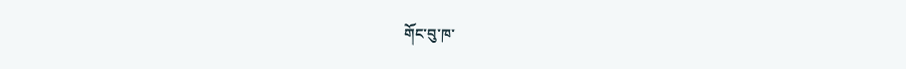གོང་བུ་ཁ་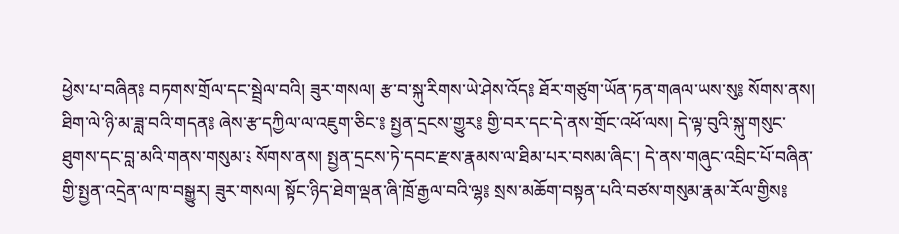ཕྱེས་པ་བཞིན༔ བཏགས་གྲོལ་དང་སྦྲེལ་བའི། ཟུར་གསལ། རྩ་བ་སྐུ་རིགས་ཡེ་ཤེས་འོད༔ ཐོར་གཙུག་ཡོན་ཏན་གཞལ་ཡས་སུ༔ སོགས་ནས། ཐིག་ལེ་ཉི་མ་ཟླ་བའི་གདན༔ ཞེས་རྩ་དཀྱིལ་ལ་འཇུག་ཅིང་༔ སྤྱན་དྲངས་གྱུར༔ གྱི་བར་དང་དེ་ནས་གྲོང་འཕོ་ལས། དེ་ལྟ་བུའི་སྐུ་གསུང་ཐུགས་དང་བླ་མའི་གནས་གསུམ་༴ སོགས་ནས། སྤྱན་དྲངས་ཏེ་དབང་རྫས་རྣམས་ལ་ཐིམ་པར་བསམ་ཞིང་། དེ་ནས་གཞུང་འབྲིང་པོ་བཞིན་གྱི་སྤྱན་འདྲེན་ལ་ཁ་བསྒྱུར། ཟུར་གསལ། སྟོང་ཉིད་ཐེག་ལྡན་ཞི་ཁྲོ་རྒྱལ་བའི་ལྷ༔ སྲས་མཆོག་བསྟན་པའི་བཙས་གསུམ་རྣམ་རོལ་གྱིས༔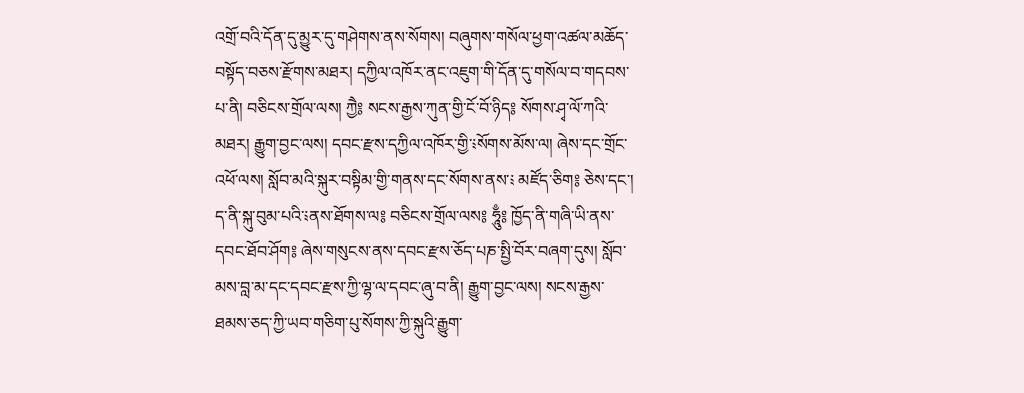འགྲོ་བའི་དོན་དུ་མྱུར་དུ་གཤེགས་ནས་སོགས། བཞུགས་གསོལ་ཕྱག་འཚལ་མཆོད་བསྟོད་བཅས་རྫོགས་མཐར། དཀྱིལ་འཁོར་ནང་འཇུག་གི་དོན་དུ་གསོལ་བ་གདབས་པ་ནི། བཅིངས་གྲོལ་ལས། ཀྱཻ༔ སངས་རྒྱས་ཀུན་གྱི་ངོ་བོ་ཉིད༔ སོགས་ཤྭ་ལོ་ཀའི་མཐར། རྒྱུག་བྱང་ལས། དབང་རྫས་དཀྱིལ་འཁོར་གྱི་༴སོགས་མོས་ལ། ཞེས་དང་གྲོང་འཕོ་ལས། སློབ་མའི་སྐུར་བསྟིམ་གྱི་གནས་དང་སོགས་ནས་༴ མཛོད་ཅིག༔ ཅེས་དང་། ད་ནི་སྐུ་བུམ་པའི་༴ནས་ཐོགས་ལ༔ བཅིངས་གྲོལ་ལས༔ ཧཱུྃ༔ ཁྱོད་ནི་གཞི་ཡི་ནས་དབང་ཐོབ་ཤོག༔ ཞེས་གསུངས་ནས་དབང་རྫས་ཅོད་པཎ་སྤྱི་བོར་བཞག་དུས། སློབ་མས་བླ་མ་དང་དབང་རྫས་ཀྱི་ལྷ་ལ་དབང་ཞུ་བ་ནི། རྒྱུག་བྱང་ལས། སངས་རྒྱས་ཐམས་ཅད་ཀྱི་ཡབ་གཅིག་པུ་སོགས་ཀྱི་སྐུའི་རྒྱུག་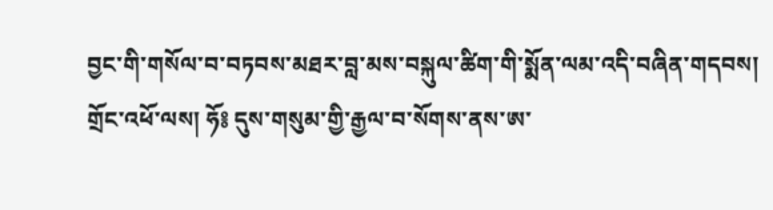བྱང་གི་གསོལ་བ་བཏབས་མཐར་བླ་མས་བསྐུལ་ཚིག་གི་སྨོན་ལམ་འདི་བཞིན་གདབས། གྲོང་འཕོ་ལས། ཧོ༔ དུས་གསུམ་གྱི་རྒྱལ་བ་སོགས་ནས་ཨ་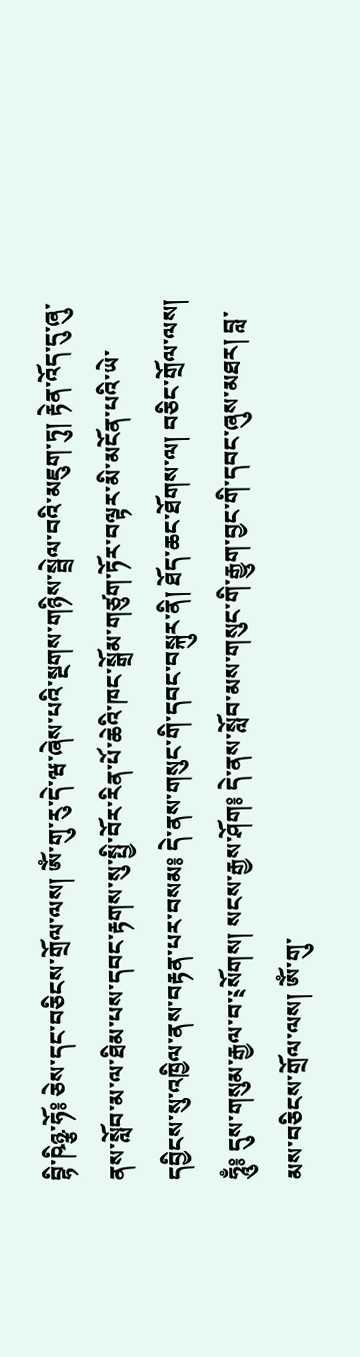བྷི་ཥིཉྩ་ཧོ༔ ཅེས་དང་བཅིངས་གྲོལ་ལས། ཨོཾ་གུ་རུ་དེ་ཝ་ཞེས་པའི་སྔགས་གཉིས་སྦྲེལ་བའི་མཇུག་ཏུ། རྟེན་འོད་དུ་ཞུ་ནས་སློབ་མ་ལ་ཐིམ་པས་དབང་རྟགས་སུ་སྤྱི་བོར་རིན་པོ་ཆེའི་ཁང་སྒྲོམ་གཙུག་ཏོར་བལྟར་མི་མངོན་པའི་ཡེ་དབྱིངས་སུ་འཁྱིལ་ནས་བརྟན་པར་བསམ༔ དེ་ནས་གསུང་གི་དབང་བསྐུར་ནི། ཐོད་ཆང་ཐོགས་ལ། བཅིང་གྲོལ་ལས། ཧཱུྃ༔ དུས་གསུམ་རྒྱལ་བ་༴སོགས། སངས་རྒྱས་ཤོག༔ དེ་ནས་སློབ་མས་གསུང་གི་རྒྱུག་བྱང་གི་དབང་ཞུས་མཐར། བླ་མས་བཅིངས་གྲོལ་ལས། ཨོཾ་གུ་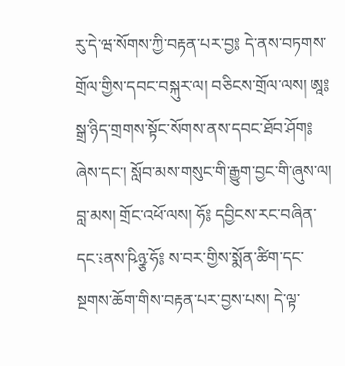རུ་དེ་ཝ་སོགས་ཀྱི་བརྟན་པར་བྱ༔ དེ་ནས་བཏགས་གྲོལ་གྱིས་དབང་བསྐུར་ལ། བཅིངས་གྲོལ་ལས། ཨཱ༔ སྒྲ་ཉིད་གྲགས་སྟོང་སོགས་ནས་དབང་ཐོབ་ཤོག༔ ཞེས་དང་། སློབ་མས་གསུང་གི་རྒྱུག་བྱང་གི་ཞུས་ལ། བླ་མས། གྲོང་འཕོ་ལས། ཧོ༔ དབྱིངས་རང་བཞིན་དང་༴ནས་ཥིཉྩ་ཧོ༔ ས་བར་གྱིས་སྨོན་ཚིག་དང་སྔགས་ཆོག་གིས་བརྟན་པར་བྱས་པས། དེ་ལྟ་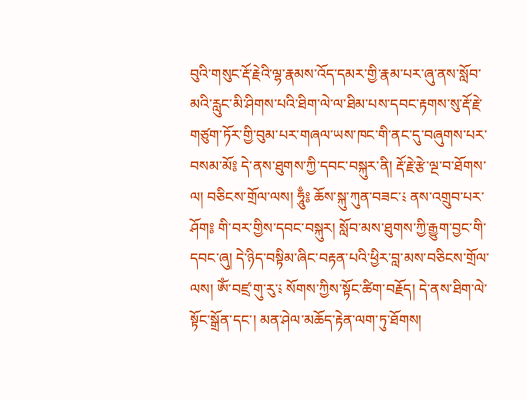བུའི་གསུང་རྡོ་རྗེའི་ལྷ་རྣམས་འོད་དམར་གྱི་རྣམ་པར་ཞུ་ནས་སློབ་མའི་རླུང་མི་ཤིགས་པའི་ཐིག་ལེ་ལ་ཐིམ་པས་དབང་རྟགས་སུ་རྡོ་རྗེ་གཙུག་ཏོར་གྱི་བུམ་པར་གཞལ་ཡས་ཁང་གི་ནང་དུ་བཞུགས་པར་བསམ་མོ༔ དེ་ནས་ཐུགས་ཀྱི་དབང་བསྐུར་ནི། རྡོ་རྗེ་རྩེ་ལྔ་བ་ཐོགས་ལ། བཅིངས་གྲོལ་ལས། ཧཱུྃ༔ ཆོས་སྐུ་ཀུན་བཟང་༴ ནས་འགྲུབ་པར་ཤོག༔ གི་བར་གྱིས་དབང་བསྐུར། སློབ་མས་ཐུགས་ཀྱི་རྒྱུག་བྱང་གི་དབང་ཞུ། དེ་ཉིད་བསྟིམ་ཞིང་བརྟན་པའི་ཕྱིར་བླ་མས་བཅིངས་གྲོལ་ལས། ཨོཾ་བཛྲ་གུ་རུ་༴ སོགས་ཀྱིས་སྟོང་ཚིག་བརྗོད། དེ་ནས་ཐིག་ལེ་སྟོང་སྒྲོན་དང་། མན་ཤེལ་མཆོད་རྟེན་ལག་ཏུ་ཐོགས།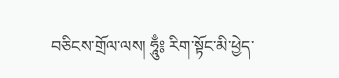བཅིངས་གྲོལ་ལས། ཧཱུྃ༔ རིག་སྟོང་མི་ཕྱེད་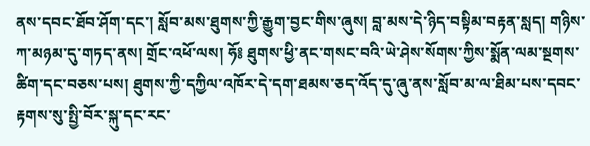ནས་དབང་ཐོབ་ཤོག་དང་། སློབ་མས་ཐུགས་ཀྱི་རྒྱུག་བྱང་གིས་ཞུས། བླ་མས་དེ་ཉིད་བསྟིམ་བརྟན་སླད། གཉིས་ཀ་མཉམ་དུ་གཏད་ནས། གྲོང་འཕོ་ལས། ཧོ༔ ཐུགས་ཕྱི་ནང་གསང་བའི་ཡེ་ཤེས་སོགས་ཀྱིས་སྨོན་ལམ་སྔགས་ཚིག་དང་བཅས་པས། ཐུགས་ཀྱི་དཀྱིལ་འཁོར་དེ་དག་ཐམས་ཅད་འོད་དུ་ཞུ་ནས་སློབ་མ་ལ་ཐིམ་པས་དབང་རྟགས་སུ་སྤྱི་བོར་སྐུ་དང་རང་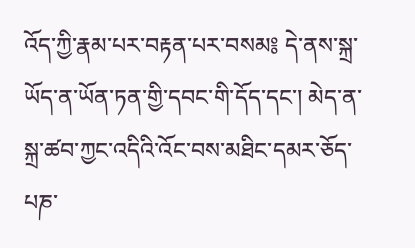འོད་ཀྱི་རྣམ་པར་བརྟན་པར་བསམ༔ དེ་ནས་སྐྲ་ཡོད་ན་ཡོན་ཏན་གྱི་དབང་གི་དོད་དང་། མེད་ན་སྐྲ་ཚབ་ཀྱང་འདིའི་འོང་བས་མཐིང་དམར་ཅོད་པཎ་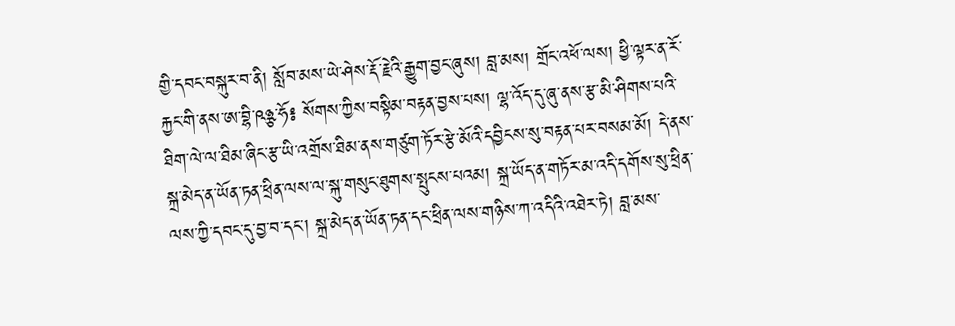གྱི་དབང་བསྐུར་བ་ནི། སློབ་མས་ཡེ་ཤེས་རྡོ་རྗེའི་རྒྱུག་བྱང་ཞུས། བླ་མས། གྲོང་འཕོ་ལས། ཕྱི་ལྟར་ན་རོ་རྐྱང་གི་ནས་ཨ་བྷི་ཥཉྩ་ཧོ༔ སོགས་ཀྱིས་བསྟིམ་བརྟན་བྱས་པས། ལྷ་འོད་དུ་ཞུ་ནས་རྩ་མི་ཤིགས་པའི་ཐིག་ལེ་ལ་ཐིམ་ཞིང་རྩ་ཡི་འགྲོས་ཐིམ་ནས་གཙུག་ཏོར་རྩེ་མོའི་དབྱིངས་སུ་བརྟན་པར་བསམ་མོ། དེ་ནས་སྐྲ་མེད་ན་ཡོན་ཏན་ཕྲིན་ལས་ལ་སྐུ་གསུང་ཐུགས་སྤུངས་པའམ། སྐྲ་ཡོད་ན་གཏོར་མ་འདི་དགོས་སུ་ཕྲིན་ལས་ཀྱི་དབང་དུ་བྱ་བ་དང་། སྐྲ་མེད་ན་ཡོན་ཏན་དང་ཕྲིན་ལས་གཉིས་ཀ་འདིའི་འཐེར་ཏེ། བླ་མས་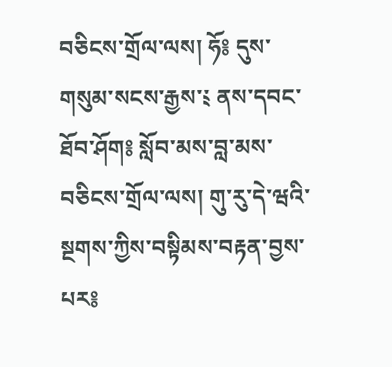བཅིངས་གྲོལ་ལས། ཧོ༔ དུས་གསུམ་སངས་རྒྱས་༴ ནས་དབང་ཐོབ་ཤོག༔ སློབ་མས་བླ་མས་བཅིངས་གྲོལ་ལས། གུ་རུ་དེ་ཝའི་སྔགས་ཀྱིས་བསྟིམས་བརྟན་བྱས་པར༔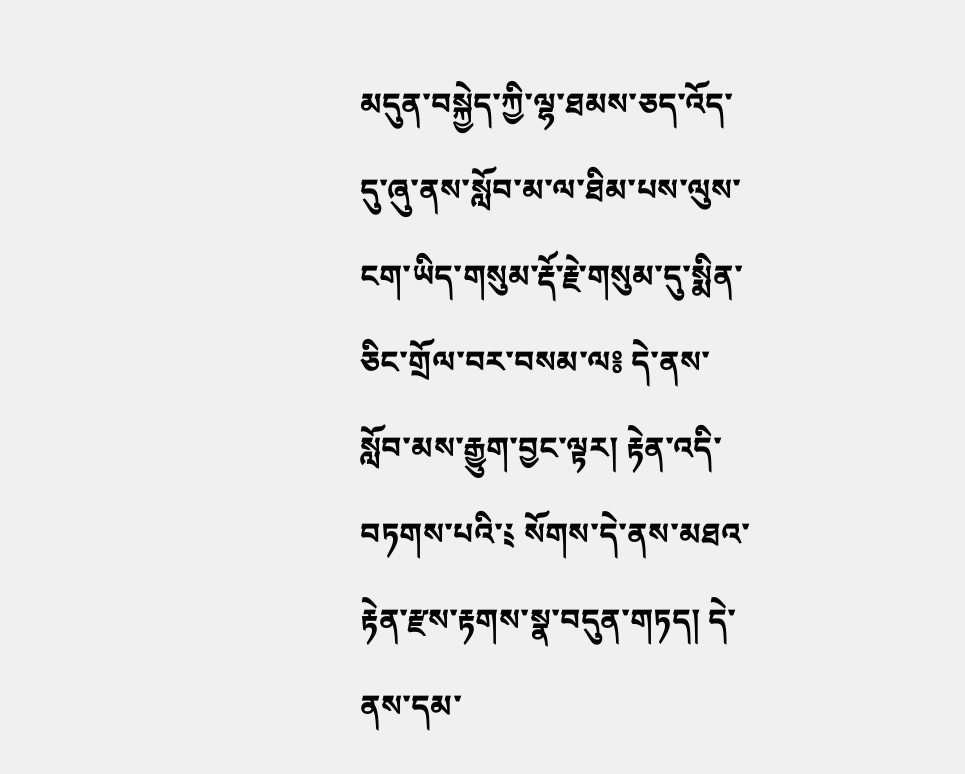མདུན་བསྐྱེད་ཀྱི་ལྷ་ཐམས་ཅད་འོད་དུ་ཞུ་ནས་སློབ་མ་ལ་ཐིམ་པས་ལུས་ངག་ཡིད་གསུམ་རྡོ་རྗེ་གསུམ་དུ་སྨིན་ཅིང་གྲོལ་བར་བསམ་ལ༔ དེ་ནས་སློབ་མས་རྒྱུག་བྱང་ལྟར། རྟེན་འདི་བཏགས་པའི་༴ སོགས་དེ་ནས་མཐའ་རྟེན་རྫས་རྟགས་སྣ་བདུན་གཏད། དེ་ནས་དམ་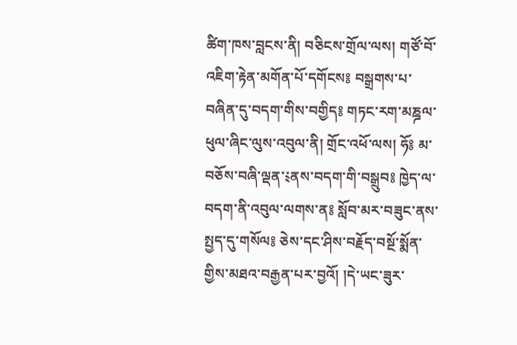ཚིག་ཁས་བླངས་ནི། བཅིངས་གྲོལ་ལས། གཙོ་བོ་འཇིག་རྟེན་མགོན་པོ་དགོངས༔ བསྒྲགས་པ་བཞིན་དུ་བདག་གིས་བགྱིད༔ གཏང་རག་མཎྜལ་ཕུལ་ཞིང་ལུས་འབུལ་ནི། གྲོང་འཕོ་ལས། ཧོ༔ མ་བཅོས་བཞི་ལྡན་༴ནས་བདག་གི་བསྒྲུབ༔ ཁྱེད་ལ་བདག་ནི་འབུལ་ལགས་ན༔ སློབ་མར་བཟུང་ནས་སྤྱད་དུ་གསོལ༔ ཅེས་དང་ཤིས་བརྗོད་བསྔོ་སྨོན་གྱིས་མཐའ་བརྒྱན་པར་བྱའོ། །དེ་ཡང་ཟུར་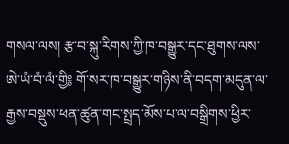གསལ་ལས། རྩ་བ་སྐུ་རིགས་ཀྱི་ཁ་བསྒྱུར་དང་ཐུགས་ལས་ཨེ་ཡཾ་བཾ་ལཾ་གྱི༔ གོ་སར་ཁ་བསྒྱུར་གཉིས་ནི་བདག་མདུན་ལ་རྒྱས་བསྡུས་ཕན་ཚུན་གང་སྤྲད་མོས་པ་ལ་བསྒྲིགས་ཕྱིར་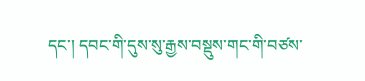དང་། དབང་གི་དུས་སུ་རྒྱས་བསྡུས་གང་གི་བཙས་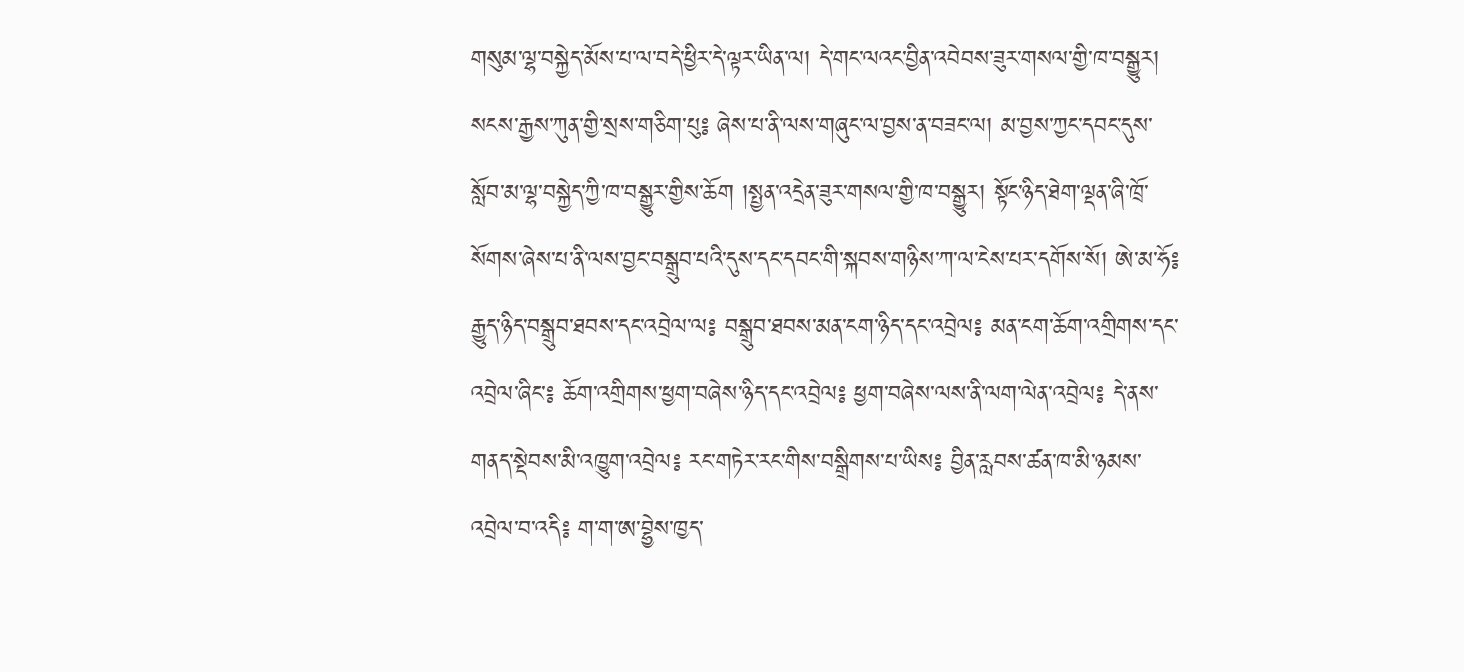གསུམ་ལྷ་བསྐྱེད་མོས་པ་ལ་བདེ་ཕྱིར་དེ་ལྟར་ཡིན་ལ། དེ་གང་ལའང་བྱིན་འབེབས་ཟུར་གསལ་གྱི་ཁ་བསྒྱུར། སངས་རྒྱས་ཀུན་གྱི་སྲས་གཅིག་པུ༔ ཞེས་པ་ནི་ལས་གཞུང་ལ་བྱས་ན་བཟང་ལ། མ་བྱས་ཀྱང་དབང་དུས་སློབ་མ་ལྷ་བསྐྱེད་ཀྱི་ཁ་བསྒྱུར་གྱིས་ཆོག །སྤྱན་འདྲེན་ཟུར་གསལ་གྱི་ཁ་བསྒྱུར། སྟོང་ཉིད་ཐེག་ལྡན་ཞི་ཁྲོ་སོགས་ཞེས་པ་ནི་ལས་བྱང་བསྒྲུབ་པའི་དུས་དང་དབང་གི་སྐབས་གཉིས་ཀ་ལ་ངེས་པར་དགོས་སོ། ཨེ་མ་ཧོ༔ རྒྱུད་ཉིད་བསྒྲུབ་ཐབས་དང་འབྲེལ་ལ༔ བསྒྲུབ་ཐབས་མན་ངག་ཉིད་དང་འབྲེལ༔ མན་ངག་ཆོག་འགྲིགས་དང་འབྲེལ་ཞིང་༔ ཆོག་འགྲིགས་ཕྱག་བཞེས་ཉིད་དང་འབྲེལ༔ ཕྱག་བཞེས་ལས་ནི་ལག་ལེན་འབྲེལ༔ དེ་ནས་གནད་སྡེབས་མི་འཁྱུག་འབྲེལ༔ རང་གཏེར་རང་གིས་བསྒྲིགས་པ་ཡིས༔ བྱིན་རླབས་ཚན་ཁ་མི་ཉམས་འབྲེལ་བ་འདི༔ ག་ག་ཨ་བྷྱེས་ཁྱད་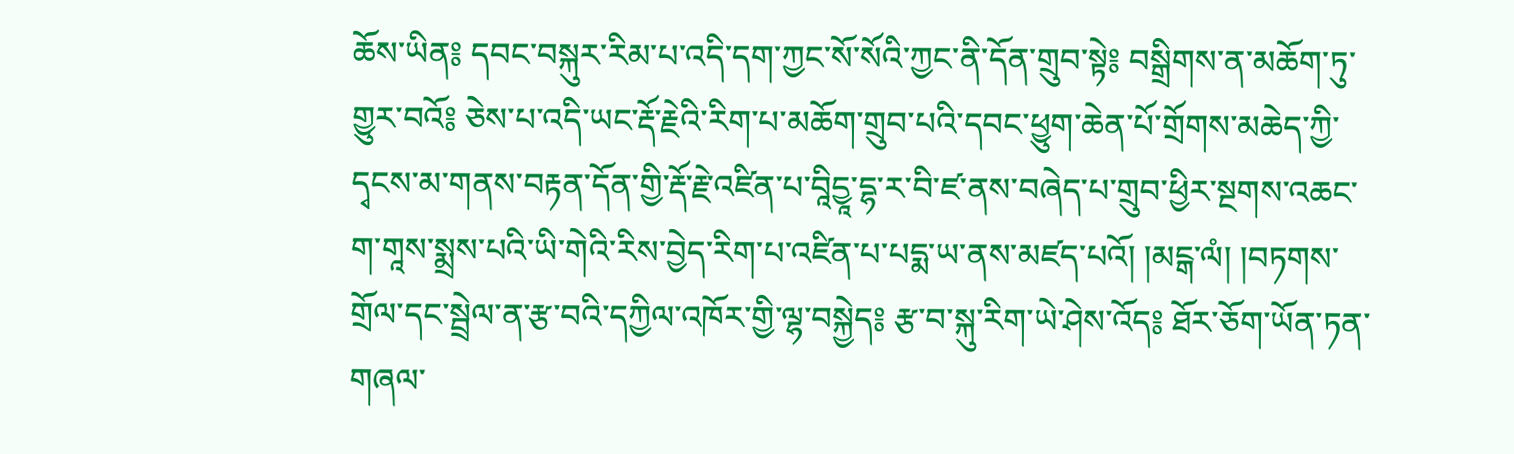ཆོས་ཡིན༔ དབང་བསྐུར་རིམ་པ་འདི་དག་ཀྱང་སོ་སོའི་ཀྱང་ནི་དོན་གྲུབ་སྟེ༔ བསྒྲིགས་ན་མཆོག་ཏུ་གྱུར་བའོ༔ ཅེས་པ་འདི་ཡང་རྡོ་རྗེའི་རིག་པ་མཆོག་གྲུབ་པའི་དབང་ཕྱུག་ཆེན་པོ་གྲོགས་མཆེད་ཀྱི་དྭངས་མ་གནས་བརྟན་དོན་གྱི་རྡོ་རྗེ་འཛིན་པ་བཱིདྱཱ་དྷ་ར་བི་ཛ་ནས་བཞེད་པ་གྲུབ་ཕྱིར་སྔགས་འཆང་ག་གཱས་སྨྲས་པའི་ཡི་གེའི་རིས་བྱེད་རིག་པ་འཛིན་པ་པདྨ་ཡ་ནས་མཛད་པའོ། །མངྒ་ལཾ། །བཏགས་གྲོལ་དང་སྦྲེལ་ན་རྩ་བའི་དཀྱིལ་འཁོར་གྱི་ལྷ་བསྐྱེད༔ རྩ་བ་སྐུ་རིག་ཡེ་ཤེས་འོད༔ ཐོར་ཅོག་ཡོན་ཏན་གཞལ་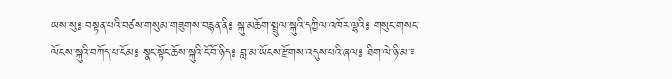ཡས་སུ༔ བསྟན་པའི་བཙས་གསུམ་གཟུགས་བརྙན་ནི༔ སྐུ་མཆོག་སྤྲུལ་སྐུའི་དཀྱིལ་འཁོར་ལྷའི༔ གསུང་གསང་ལོངས་སྐུའི་བཀོད་པ་ངོམ༔ སྣང་སྟོང་ཆོས་སྐུའི་ངོ་བོ་ཉིད༔ བླ་མ་ཡོངས་རྫོགས་འདུས་པའི་ཞལ༔ ཐིག་ལེ་ཉི་མ་༴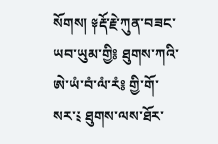སོགས། ༈རྡོ་རྗེ་ཀུན་བཟང་ཡབ་ཡུམ་གྱི༔ ཐུགས་ཀའི་ཨེ་ཡཾ་བཾ་ལཾ་རཾ༔ གྱི་གོ་སར་༴ ཐུགས་ལས་ཐོར་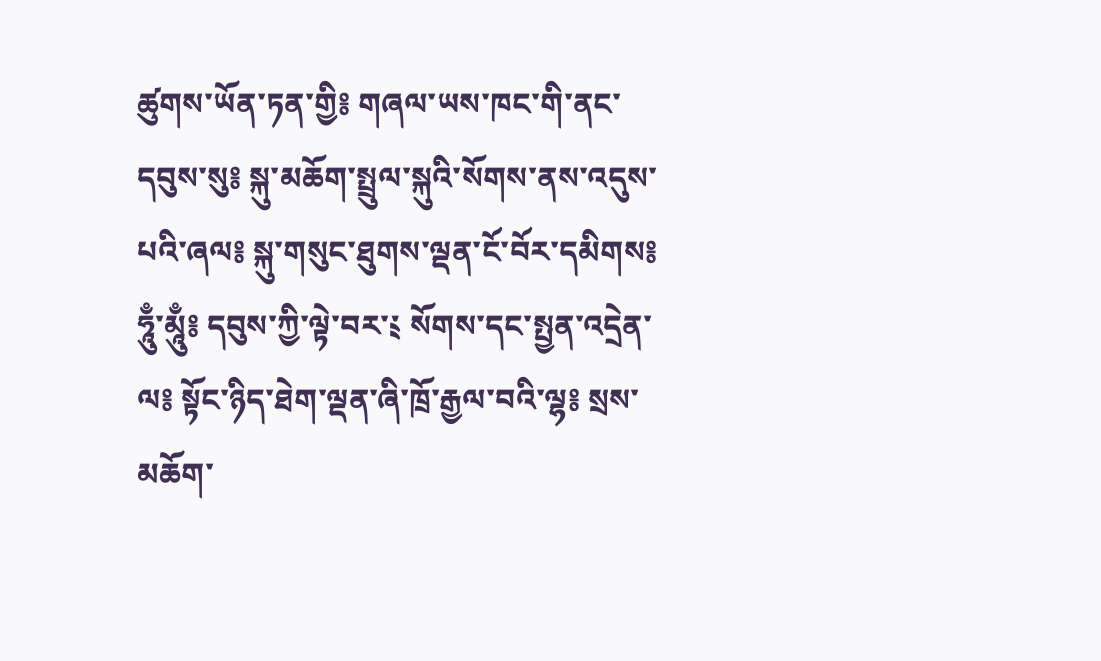ཚུགས་ཡོན་ཏན་གྱི༔ གཞལ་ཡས་ཁང་གི་ནང་དབུས་སུ༔ སྐུ་མཆོག་སྤྲུལ་སྐུའི་སོགས་ནས་འདུས་པའི་ཞལ༔ སྐུ་གསུང་ཐུགས་ལྡན་ངོ་བོར་དམིགས༔ ཧཱུྃ་མཱུྃ༔ དབུས་ཀྱི་ལྟེ་བར་༴ སོགས་དང་སྤྱན་འདྲེན་ལ༔ སྟོང་ཉིད་ཐེག་ལྡན་ཞི་ཁྲོ་རྒྱལ་བའི་ལྷ༔ སྲས་མཆོག་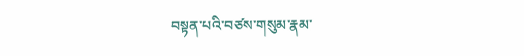བསྟན་པའི་བཙས་གསུམ་རྣམ་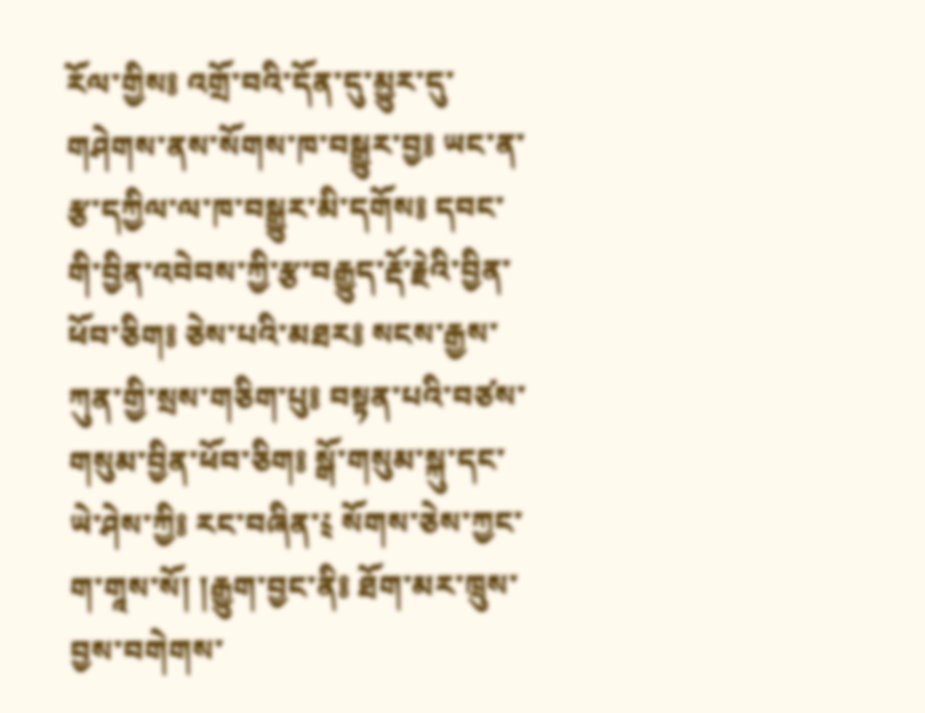རོལ་གྱིས༔ འགྲོ་བའི་དོན་དུ་མྱུར་དུ་གཤེགས་ནས་སོགས་ཁ་བསྒྱུར་བྱ༔ ཡང་ན་རྩ་དཀྱིལ་ལ་ཁ་བསྒྱུར་མི་དགོས༔ དབང་གི་བྱིན་འབེབས་ཀྱི་རྩ་བརྒྱུད་རྡོ་རྗེའི་བྱིན་ཕོབ་ཅིག༔ ཅེས་པའི་མཐར༔ སངས་རྒྱས་ཀུན་གྱི་སྲས་གཅིག་པུ༔ བསྟན་པའི་བཙས་གསུམ་བྱིན་ཕོབ་ཅིག༔ སྒོ་གསུམ་སྐུ་དང་ཡེ་ཤེས་ཀྱི༔ རང་བཞིན་༴ སོགས་ཅེས་ཀྱང་ག་གཱས་སོ། །རྒྱུག་བྱང་ནི༔ ཐོག་མར་ཁྲུས་བྱས་བགེགས་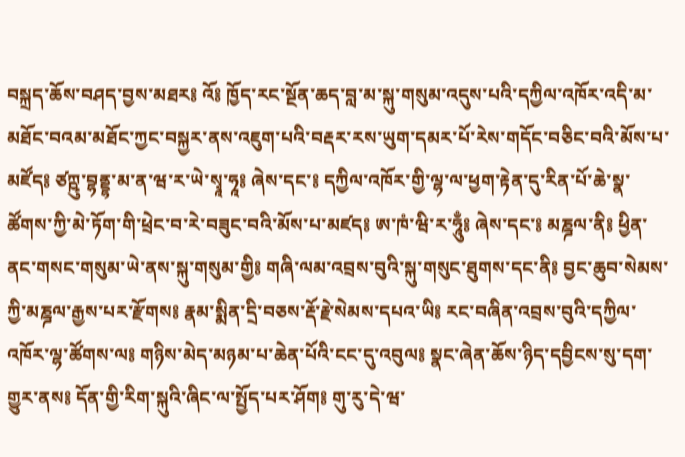བསྐྲད་ཆོས་བཤད་བྱས་མཐར༔ འོ༔ ཁྱོད་རང་སྔོན་ཆད་བླ་མ་སྐུ་གསུམ་འདུས་པའི་དཀྱིལ་འཁོར་འདི་མ་མཐོང་བའམ་མཐོང་ཀྱང་བསྐྱར་ནས་འཇུག་པའི་བརྡར་རས་ཡུག་དམར་པོ་རེས་གདོང་བཅིང་བའི་མོས་པ་མཛོད༔ ཙཀྵུ་བྷནྡྷ་མ་ན་ཝ་ར་ཡེ་སྭཱ་ཧཱ༔ ཞེས་དང་༔ དཀྱིལ་འཁོར་གྱི་ལྷ་ལ་ཕྱག་རྟེན་དུ་རིན་པོ་ཆེ་སྣ་ཚོགས་ཀྱི་མེ་ཏོག་གི་ཕྲེང་བ་རེ་བཟུང་བའི་མོས་པ་མཛད༔ ཨ་ཁཾ་ཝི་ར་ཧཱུྃ༔ ཞེས་དང་༔ མཎྜལ་ནི༔ ཕྱིན་ནང་གསང་གསུམ་ཡེ་ནས་སྐུ་གསུམ་གྱི༔ གཞི་ལམ་འབྲས་བུའི་སྐུ་གསུང་ཐུགས་དང་ནི༔ བྱང་ཆུབ་སེམས་ཀྱི་མཎྜལ་རྒྱས་པར་རྫོགས༔ རྣམ་སྨིན་དྲི་བཅས་རྡོ་རྗེ་སེམས་དཔའ་ཡི༔ རང་བཞིན་འབྲས་བུའི་དཀྱིལ་འཁོར་ལྷ་ཚོགས་ལ༔ གཉིས་མེད་མཉམ་པ་ཆེན་པོའི་ངང་དུ་འབུལ༔ སྣང་ཞེན་ཆོས་ཉིད་དབྱིངས་སུ་དག་གྱུར་ནས༔ དོན་གྱི་རིག་སྐུའི་ཞིང་ལ་སྤྱོད་པར་ཤོག༔ གུ་རུ་དེ་ཝ་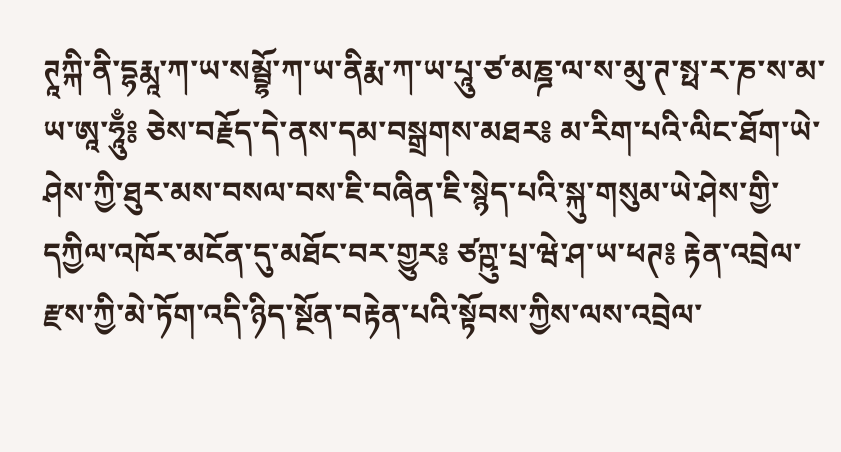ཊཱཀྐི་ནི་དྷརྨཱ་ཀ་ཡ་སམྦྷོ་ཀ་ཡ་ནིརྨ་ཀ་ཡ་པཱུ་ཙ་མཎྜ་ལ་ས་མུ་ཊ་སྥ་ར་ཎ་ས་མ་ཡ་ཨཱ་ཧཱུྃ༔ ཅེས་བརྗོད་དེ་ནས་དམ་བསྒྲགས་མཐར༔ མ་རིག་པའི་ལིང་ཐོག་ཡེ་ཤེས་ཀྱི་ཐུར་མས་བསལ་བས་ཇི་བཞིན་ཇི་སྙེད་པའི་སྐུ་གསུམ་ཡེ་ཤེས་གྱི་དཀྱིལ་འཁོར་མངོན་དུ་མཐོང་བར་གྱུར༔ ཙཀྵུ་པྲ་ཝེ་ཤ་ཡ་ཕཊ༔ རྟེན་འབྲེལ་རྫས་ཀྱི་མེ་ཏོག་འདི་ཉིད་སྔོན་བརྟེན་པའི་སྟོབས་ཀྱིས་ལས་འབྲེལ་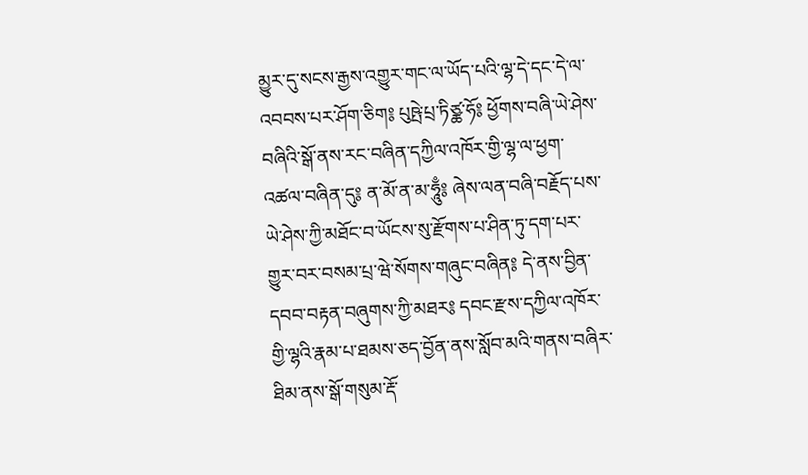མྱུར་དུ་སངས་རྒྱས་འགྱུར་གང་ལ་ཡོད་པའི་ལྷ་དེ་དང་དེ་ལ་འབབས་པར་ཤོག་ཅིག༔ པུཥྤེ་པྲ་ཏིཙྪ་ཧོ༔ ཕྱོགས་བཞི་ཡེ་ཤེས་བཞིའི་སྒོ་ནས་རང་བཞིན་དཀྱིལ་འཁོར་གྱི་ལྷ་ལ་ཕྱག་འཚལ་བཞིན་དུ༔ ན་མོ་ན་མ་ཧཱུྃ༔ ཞེས་ལན་བཞི་བརྗོད་པས་ཡེ་ཤེས་ཀྱི་མཐོང་བ་ཡོངས་སུ་རྫོགས་པ་ཤིན་ཏུ་དག་པར་གྱུར་བར་བསམ་པྲ་ཝེ་སོགས་གཞུང་བཞིན༔ དེ་ནས་བྱིན་དབབ་བརྟན་བཞུགས་ཀྱི་མཐར༔ དབང་རྫས་དཀྱིལ་འཁོར་གྱི་ལྷའི་རྣམ་པ་ཐམས་ཅད་བྱོན་ནས་སློབ་མའི་གནས་བཞིར་ཐིམ་ནས་སྒོ་གསུམ་རྡོ་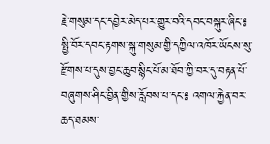རྗེ་གསུམ་དང་དབྱེར་མེད་པར་གྱུར་བའི་དབང་བསྐུར་ཞིང་༔ སྤྱི་བོར་དབང་རྟགས་སྐུ་གསུམ་གྱི་དཀྱིལ་འཁོར་ཡོངས་སུ་རྫོགས་པ་དུས་བྱང་ཆུབ་སྙིང་པོ་མ་ཐོབ་ཀྱི་བར་དུ་བརྟན་པོ་བཞུགས་ཤིང་བྱིན་གྱིས་རློབས་པ་དང་༔ འགལ་རྐྱེན་བར་ཆད་ཐམས་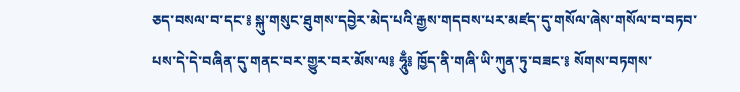ཅད་བསལ་བ་དང་༔ སྐུ་གསུང་ཐུགས་དབྱེར་མེད་པའི་རྒྱས་གདབས་པར་མཛད་དུ་གསོལ་ཞེས་གསོལ་བ་བཏབ་པས་དེ་དེ་བཞིན་དུ་གནང་བར་གྱུར་བར་མོས་ལ༔ ཧཱུྃ༔ ཁྱོད་ནི་གཞི་ཡི་ཀུན་ཏུ་བཟང་༔ སོགས་བཏགས་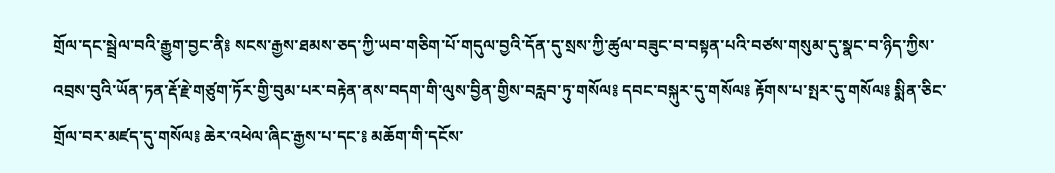གྲོལ་དང་སྦྲེལ་བའི་རྒྱུག་བྱང་ནི༔ སངས་རྒྱས་ཐམས་ཅད་ཀྱི་ཡབ་གཅིག་པོ་གདུལ་བྱའི་དོན་དུ་སྲས་ཀྱི་ཚུལ་བཟུང་བ་བསྟན་པའི་བཙས་གསུམ་དུ་སྣང་བ་ཉིད་ཀྱིས་འབྲས་བུའི་ཡོན་ཏན་རྡོ་རྗེ་གཙུག་ཏོར་གྱི་བུམ་པར་བརྟེན་ནས་བདག་གི་ལུས་བྱིན་གྱིས་བརླབ་ཏུ་གསོལ༔ དབང་བསྐུར་དུ་གསོལ༔ རྟོགས་པ་སྤར་དུ་གསོལ༔ སྨིན་ཅིང་གྲོལ་བར་མཛད་དུ་གསོལ༔ ཆེར་འཕེལ་ཞིང་རྒྱས་པ་དང་༔ མཆོག་གི་དངོས་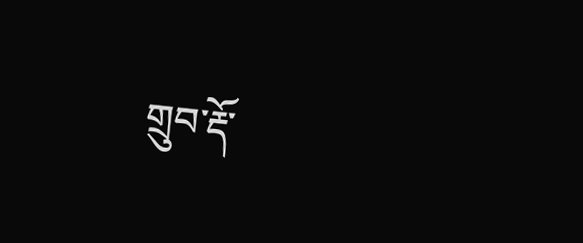གྲུབ་རྡོ་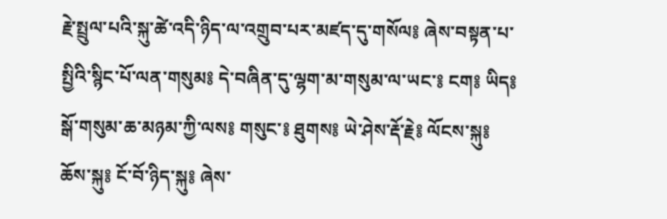རྗེ་སྤྲུལ་པའི་སྐུ་ཚེ་འདི་ཉིད་ལ་འགྲུབ་པར་མཛད་དུ་གསོལ༔ ཞེས་བསྟན་པ་སྤྱིའི་སྙིང་པོ་ལན་གསུམ༔ དེ་བཞིན་དུ་ལྷག་མ་གསུམ་ལ་ཡང་༔ ངག༔ ཡིད༔ སྒོ་གསུམ་ཆ་མཉམ་ཀྱི་ལས༔ གསུང་༔ ཐུགས༔ ཡེ་ཤེས་རྡོ་རྗེ༔ ལོངས་སྐུ༔ ཆོས་སྐུ༔ ངོ་བོ་ཉིད་སྐུ༔ ཞེས་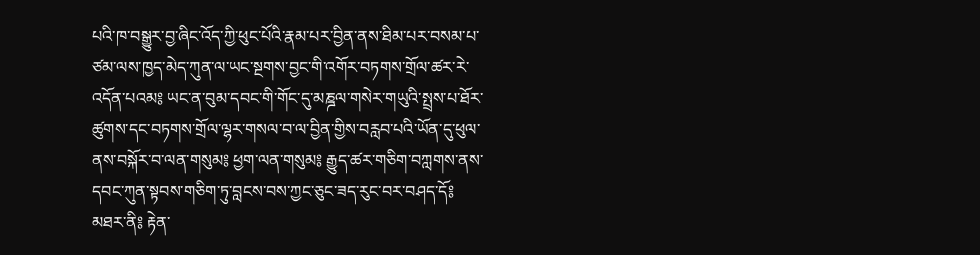པའི་ཁ་བསྒྱུར་བྱ་ཞིང་འོད་ཀྱི་ཕུང་པོའི་རྣམ་པར་བྱིན་ནས་ཐིམ་པར་བསམ་པ་ཙམ་ལས་ཁྱད་མེད་ཀུན་ལ་ཡང་སྔགས་བྱང་གི་འགོར་བཏགས་གྲོལ་ཚར་རེ་འདོན་པའམ༔ ཡང་ན་བུམ་དབང་གི་གོང་དུ་མཎྜལ་གསེར་གཡུའི་སྤྲས་པ་ཐོར་ཚུགས་དང་བཏགས་གྲོལ་ལྷར་གསལ་བ་ལ་བྱིན་གྱིས་བརླབ་པའི་ཡོན་དུ་ཕུལ་ནས་བསྐོར་བ་ལན་གསུམ༔ ཕྱག་ལན་གསུམ༔ རྒྱུད་ཚར་གཅིག་བཀླགས་ནས་དབང་ཀུན་སྟབས་གཅིག་ཏུ་བླངས་བས་ཀྱང་ཅུང་ཟད་རུང་བར་བཤད་དོ༔ མཐར་ནི༔ རྟེན་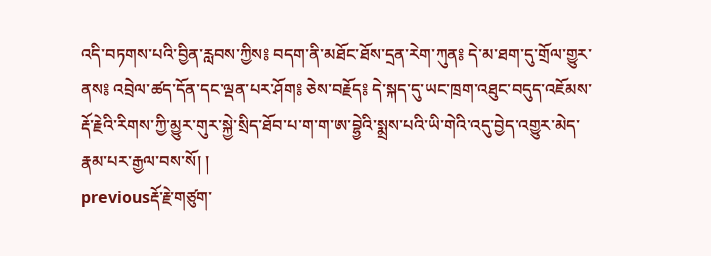འདི་བཏགས་པའི་བྱིན་རླབས་ཀྱིས༔ བདག་ནི་མཐོང་ཐོས་དྲན་རེག་ཀུན༔ དེ་མ་ཐག་དུ་གྲོལ་གྱུར་ནས༔ འབྲེལ་ཚད་དོན་དང་ལྡན་པར་ཤོག༔ ཅེས་བརྗོད༔ དེ་སྐད་དུ་ཡང་ཁྲག་འཐུང་བདུད་འཇོམས་རྡོ་རྗེའི་རིགས་ཀྱི་མྱུར་གུར་སྐྱེ་སྲིད་ཐོབ་པ་ག་ག་ཨ་བྷྱེའི་སྨྲས་པའི་ཡི་གེའི་འདུ་བྱེད་འགྱུར་མེད་རྣམ་པར་རྒྱལ་བས་སོ། །
previousརྡོ་རྗེ་གཙུག་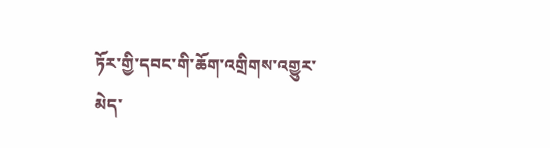ཏོར་གྱི་དབང་གི་ཆོག་འགྲིགས་འགྱུར་མེད་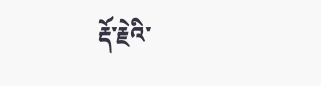རྡོ་རྗེའི་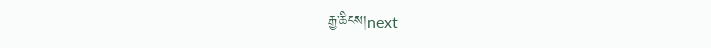རྒྱ་ཆིངས།next